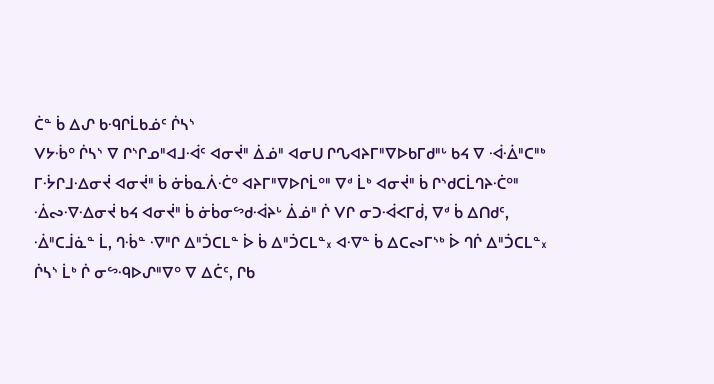ᑖᓐ ᑳ ᐃᔑ ᑲᑴᒋᒫᑲᓅᑦ ᒌᓴᔅ
ᐯᔭᒀᐤ ᒌᓴᔅ ᐁ ᒋᔅᒋᓄᐦᐊᒧᐙᑦ ᐊᓂᔫᐦ ᐄᓅᐦ ᐊᓂᑌ ᒋᔐᐊᔨᒥᐦᐁᐅᑲᒥᑯᐦᒡ ᑲᔦ ᐁ ᐙᐐᐦᑕᐦᒃ ᒥᔻᒋᒧᐎᓂᔫ ᐊᓂᔫᐦ ᑳ ᓃᑳᓇᐲᑣᐤ ᐊᔨᒥᐦᐁᐅᒋᒫᐤᐦ ᐁᒄ ᒫᒃ ᐊᓂᔫᐦ ᑳ ᒋᔅᑯᑕᒫᒉᔨᑣᐤᐦ ᐐᔓᐌᐎᓂᔫ ᑲᔦ ᐊᓂᔫᐦ ᑳ ᓃᑳᓂᔥᑯᐙᔨᒡ ᐄᓅᐦ ᒌ ᐯᒋ ᓂᑐᐙᐸᒥᑰ, ᐁᒄ ᑳ ᐃᑎᑯᑦ, ᐐᐦᑕᒨᓈᓐ ᒫ, ᒉᒀᓐ ᐌᐦᒋ ᐃᐦᑑᑕᒪᓐ ᐆ ᑳ ᐃᐦᑑᑕᒪᓐ᙮ ᐊᐌᓐ ᑳ ᐃᑕᔓᒥᔅᒃ ᐆ ᒉᒌ ᐃᐦᑑᑕᒪᓐ᙮ ᒌᓴᔅ ᒫᒃ ᒌ ᓂᔥᑴᐅᔑᐦᐁᐤ ᐁ ᐃᑖᑦ, ᒋᑲ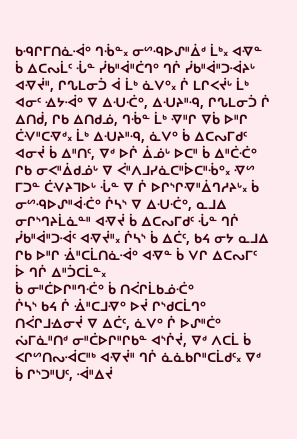ᑲᑴᒋᒥᑎᓈᐙᐤ ᒉᒀᓐ᙮ ᓂᔥᑴᐅᔑᐦᐄᒄ ᒫᒃ᙮ ᐊᐌᓐ ᑳ ᐃᑕᔓᒫᑦ ᒞᓐ ᓰᑲᐦᐋᐦᑖᒉᐤ ᒉᒌ ᓰᑲᐦᐋᐦᑐᐙᔨᒡ ᐊᐌᔫᐦ, ᒋᔐᒪᓂᑑ ᐋ ᒫᒃ ᓈᐯᐤ᙮ ᒌ ᒪᒋᐸᔫᒡ ᒫᒃ ᐊᓂᑦ ᐎᔭᐙᐤ ᐁ ᐃᑗᑣᐤ, ᐃᑗᔨᐦᑴ, ᒋᔐᒪᓂᑑ ᒌ ᐃᑎᑰ, ᒋᑲ ᐃᑎᑯᓅ, ᒉᒀᓐ ᒫᒃ ᐌᐦᒋ ᐁᑳ ᐅᐦᒋ ᑖᐺᐦᑕᐌᒄ᙮ ᒫᒃ ᐃᑗᔨᐦᑴ, ᓈᐯᐤ ᑳ ᐃᑕᔓᒥᑯᑦ ᐊᓂᔫ ᑳ ᐃᐦᑎᑦ, ᐁᒄ ᐅᒌ ᐄᓅᒡ ᐅᑕᐦ ᑳ ᐃᐦᑖᑣᐤ ᒋᑲ ᓂᐸᐦᐄᑯᓅᒡ ᐁ ᐹᐦᐱᒧᓯᓈᑕᐦᐆᑕᐦᒀᐤ᙮ ᐌᔥ ᒥᑐᓐ ᑖᐺᔨᒣᐅᒡ ᒞᓐ ᐁ ᒌ ᐅᒋᔅᒋᐌᐦᐄᒉᓱᔨᒡ᙮ ᑳ ᓂᔥᑴᐅᔑᐦᐋᑣᐤ ᒌᓴᔅ ᐁ ᐃᑗᑣᐤ, ᓇᒧᐃ ᓂᒋᔅᒉᔨᒫᓈᓐᐦ ᐊᐌᔫ ᑳ ᐃᑕᔓᒥᑯᑦ ᒞᓐ ᒉᒌ ᓰᑲᐦᐋᐦᑐᐙᑦ ᐊᐌᔫᐦ᙮ ᒌᓴᔅ ᑳ ᐃᑖᑦ, ᑲᔦ ᓂᔭ ᓇᒧᐃ ᒋᑲ ᐅᐦᒋ ᐐᐦᑕᒫᑎᓈᐙᐤ ᐊᐌᓐ ᑳ ᐯᒋ ᐃᑕᔓᒥᑦ ᐆ ᒉᒌ ᐃᐦᑑᑕᒫᓐ᙮
ᑳ ᓂᐦᑖᐅᒋᐦᒉᑣᐤ ᑳ ᑎᐹᒋᒫᑲᓅᑣᐤ
ᒌᓴᔅ ᑲᔦ ᒌ ᐐᐦᑕᒧᐌᐤ ᐅᔫ ᒋᔅᑯᑕᒫᒉᐤ ᑎᐹᒋᒧᐎᓂᔫ ᐁ ᐃᑖᑦ, ᓈᐯᐤ ᒌ ᐅᔑᐦᑖᐤ ᔔᒥᓈᐦᑎᒄ ᓂᐦᑖᐅᒋᐦᒋᑲᓐ ᐊᔅᒌᔫ, ᐁᒄ ᐱᑕᒫ ᑳ ᐸᒋᔥᑎᔓᐙᑕᐦᒃ ᐊᐌᔫᐦ ᒉᒌ ᓈᓈᑲᒋᐦᑕᒫᑯᑦ᙮ ᐁᒄ ᑳ ᒋᔅᑐᐦᑌᑦ, ᐙᐦᐃᔫ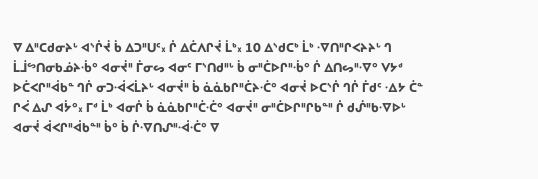ᐁ ᐃᐦᑕᑯᓂᔨᒡ ᐊᔅᒌᔫ ᑳ ᐃᑐᐦᑌᑦ᙮ ᒌ ᐃᑖᐱᒋᔫ ᒫᒃ᙮ 10 ᐃᔅᑯᑕᒃ ᒫᒃ ᐌᑎᐦᒋᐸᔨᔨᒡ ᒉ ᒫᒨᔥᑎᓂᑲᓅᔨᒀᐤ ᐊᓂᔫᐦ ᒦᓂᔕ ᐊᓂᑦ ᒥᔅᑎᑯᐦᒡ ᑳ ᓂᐦᑖᐅᒋᐦᒀᐤ ᒌ ᐃᑎᔕᐦᐌᐤ ᐯᔭᒄ ᐅᑖᐸᒋᐦᐋᑲᓐ ᒉᒌ ᓂᑐᐙᐸᒫᔨᒡ ᐊᓂᔫᐦ ᑳ ᓈᓈᑲᒋᐦᑖᔨᑣᐤ ᐊᓂᔫ ᐅᑕᔅᒌ ᒉᒌ ᒦᑯᑦ ᐎᔭ ᑖᓐ ᒋᐹ ᐃᔑ ᐊᔮᐤ᙮ ᒥᒄ ᒫᒃ ᐊᓂᒌ ᑳ ᓈᓈᑲᒋᐦᑖᑣᐤ ᐊᓂᔫᐦ ᓂᐦᑖᐅᒋᐦᒋᑲᓐᐦ ᒌ ᑯᔒᐦᑲᐌᐅᒡ ᐊᓂᔫ ᐋᐸᒋᐦᐋᑲᓐᐦ ᑳᐤ ᑳ ᒌᐌᑎᔑᐦᐙᑣᐤ ᐁ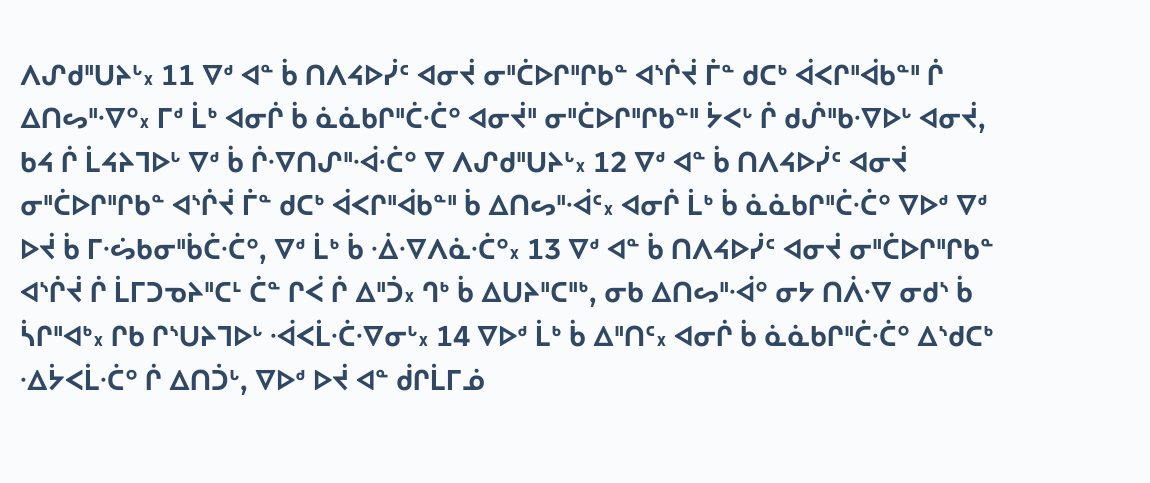ᐱᔑᑯᐦᑌᔨᒡ᙮ 11 ᐁᒄ ᐊᓐ ᑳ ᑎᐱᔦᐅᓰᑦ ᐊᓂᔫ ᓂᐦᑖᐅᒋᐦᒋᑲᓐ ᐊᔅᒌᔫ ᒦᓐ ᑯᑕᒃ ᐋᐸᒋᐦᐋᑲᓐᐦ ᒌ ᐃᑎᔕᐦᐌᐤ᙮ ᒥᒄ ᒫᒃ ᐊᓂᒌ ᑳ ᓈᓈᑲᒋᐦᑖᑣᐤ ᐊᓂᔫᐦ ᓂᐦᑖᐅᒋᐦᒋᑲᓐᐦ ᔮᐸᒡ ᒌ ᑯᔒᐦᑲᐌᐅᒡ ᐊᓂᔫ, ᑲᔦ ᒌ ᒫᔦᔨᒣᐅᒡ ᐁᒄ ᑳ ᒌᐌᑎᔑᐦᐙᑣᐤ ᐁ ᐱᔑᑯᐦᑌᔨᒡ᙮ 12 ᐁᒄ ᐊᓐ ᑳ ᑎᐱᔦᐅᓰᑦ ᐊᓂᔫ ᓂᐦᑖᐅᒋᐦᒋᑲᓐ ᐊᔅᒌᔫ ᒦᓐ ᑯᑕᒃ ᐋᐸᒋᐦᐋᑲᓐᐦ ᑳ ᐃᑎᔕᐦᐙᑦ᙮ ᐊᓂᒌ ᒫᒃ ᑳ ᓈᓈᑲᒋᐦᑖᑣᐤ ᐁᐅᒄ ᐁᒄ ᐅᔫ ᑳ ᒥᔣᑲᓂᐦᑳᑖᑣᐤ, ᐁᒄ ᒫᒃ ᑳ ᐐᐌᐱᓈᑣᐤ᙮ 13 ᐁᒄ ᐊᓐ ᑳ ᑎᐱᔦᐅᓰᑦ ᐊᓂᔫ ᓂᐦᑖᐅᒋᐦᒋᑲᓐ ᐊᔅᒌᔫ ᒌ ᒫᒥᑐᓀᔨᐦᑕᒻ ᑖᓐ ᒋᐹ ᒌ ᐃᐦᑑ᙮ ᒉᒃ ᑳ ᐃᑌᔨᐦᑕᐦᒃ, ᓂᑲ ᐃᑎᔕᐦᐙᐤ ᓂᔭ ᑎᐲᐌ ᓂᑯᔅ ᑳ ᓵᒋᐦᐊᒃ᙮ ᒋᑲ ᒋᔅᑌᔨᒣᐅᒡ ᐙᐸᒫᑣᐌᓂᒡ᙮ 14 ᐁᐅᒄ ᒫᒃ ᑳ ᐃᐦᑎᑦ᙮ ᐊᓂᒌ ᑳ ᓈᓈᑲᒋᐦᑖᑣᐤ ᐃᔅᑯᑕᒃ ᐎᔮᐸᒫᑣᐤ ᒌ ᐃᑎᑑᒡ, ᐁᐅᒄ ᐅᔫ ᐊᓐ ᑰᒋᒫᒥᓅ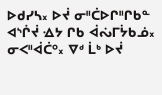ᐅᑯᓯᓴ᙮ ᐅᔫ ᓂᐦᑖᐅᒋᐦᒋᑲᓐ ᐊᔅᒌᔫ ᐎᔭ ᒋᑲ ᐋᔔᒥᔮᑲᓅ᙮ ᓂᐸᐦᐋᑖᐤ᙮ ᐁᒄ ᒫᒃ ᐅᔫ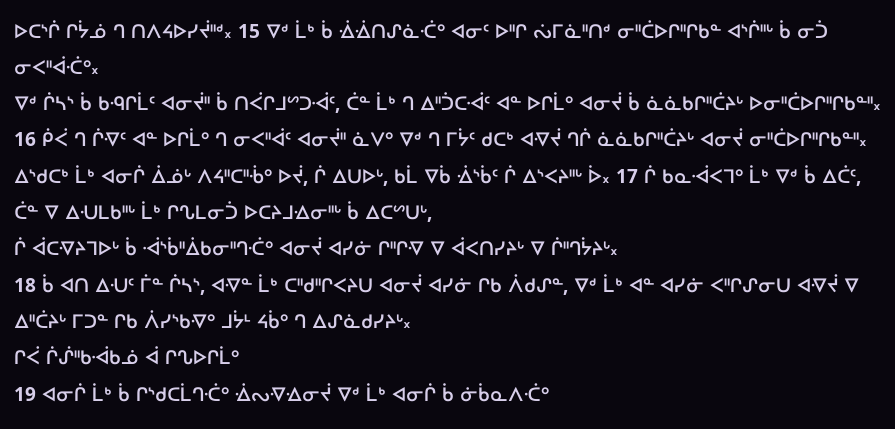ᐅᑕᔅᒌ ᒋᔮᓅ ᒉ ᑎᐱᔦᐅᓯᔫᐦᒄ᙮ 15 ᐁᒄ ᒫᒃ ᑳ ᐐᐐᑎᔑᓈᑣᐤ ᐊᓂᑦ ᐅᐦᒋ ᔔᒥᓈᐦᑎᒄ ᓂᐦᑖᐅᒋᐦᒋᑲᓐ ᐊᔅᒌᐦᒡ ᑳ ᓂᑑ ᓂᐸᐦᐋᑣᐤ᙮
ᐁᒄ ᒌᓴᔅ ᑳ ᑲᑴᒋᒫᑦ ᐊᓂᔫᐦ ᑳ ᑎᐹᒋᒧᔥᑐᐙᑦ, ᑖᓐ ᒫᒃ ᒉ ᐃᐦᑑᑕᐙᑦ ᐊᓐ ᐅᒋᒫᐤ ᐊᓂᔫ ᑳ ᓈᓈᑲᒋᐦᑖᔨᒡ ᐅᓂᐦᑖᐅᒋᐦᒋᑲᓐᐦ᙮ 16 ᑮᐹ ᒉ ᒌᐌᑦ ᐊᓐ ᐅᒋᒫᐤ ᒉ ᓂᐸᐦᐋᑦ ᐊᓂᔫᐦ ᓈᐯᐤ ᐁᒄ ᒉ ᒥᔮᑦ ᑯᑕᒃ ᐊᐌᔫ ᒉᒌ ᓈᓈᑲᒋᐦᑖᔨᒡ ᐊᓂᔫ ᓂᐦᑖᐅᒋᐦᒋᑲᓐᐦ᙮ ᐃᔅᑯᑕᒃ ᒫᒃ ᐊᓂᒌ ᐄᓅᒡ ᐱᔦᐦᑕᐦᒀᐤ ᐅᔫ, ᒌ ᐃᑌᐅᒡ, ᑲᒫ ᐁᑳ ᐐᔅᑳᑦ ᒌ ᐃᔅᐸᔨᐦᒡ ᐆ᙮ 17 ᒌ ᑲᓇᐙᐸᒣᐤ ᒫᒃ ᐁᒄ ᑳ ᐃᑖᑦ, ᑖᓐ ᐁ ᐃᑗᒪᑲᐦᒡ ᒫᒃ ᒋᔐᒪᓂᑑ ᐅᑕᔨᒧᐎᓂᐦᒡ ᑳ ᐃᑕᔥᑌᒡ,
ᒌ ᐋᑕᐌᔨᒣᐅᒡ ᑳ ᐙᔅᑳᐦᐄᑲᓂᐦᒉᑣᐤ ᐊᓂᔫ ᐊᓯᓃ ᒋᐦᒋᐌ ᐁ ᐋᐸᑎᓯᔨᒡ ᐁ ᒌᐦᒉᔮᔨᒡ᙮
18 ᑳ ᐊᑎ ᐃᑗᑦ ᒦᓐ ᒌᓴᔅ, ᐊᐌᓐ ᒫᒃ ᑕᐦᑯᐦᒋᐸᔨᑌ ᐊᓂᔫ ᐊᓯᓃ ᒋᑲ ᐲᑯᔑᓐ, ᐁᒄ ᒫᒃ ᐊᓐ ᐊᓯᓃ ᐸᐦᒋᔑᓂᑌ ᐊᐌᔫ ᐁ ᐃᐦᑖᔨᒡ ᒥᑐᓐ ᒋᑲ ᐲᓯᔅᑲᐌᐤ ᒧᔮᒻ ᔦᑳᐤ ᒉ ᐃᔑᓈᑯᓯᔨᒡ᙮
ᒋᐹ ᒌᔒᐦᑲᐙᑲᓅ ᐋ ᒋᔐᐅᒋᒫᐤ
19 ᐊᓂᒌ ᒫᒃ ᑳ ᒋᔅᑯᑕᒫᒉᑣᐤ ᐐᔓᐌᐎᓂᔫ ᐁᒄ ᒫᒃ ᐊᓂᒌ ᑳ ᓃᑳᓇᐱᑣᐤ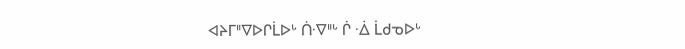ᐊᔨᒥᐦᐁᐅᒋᒫᐅᒡ ᑏᐌᐦᒡ ᒌ ᐐ ᒫᑯᓀᐅᒡ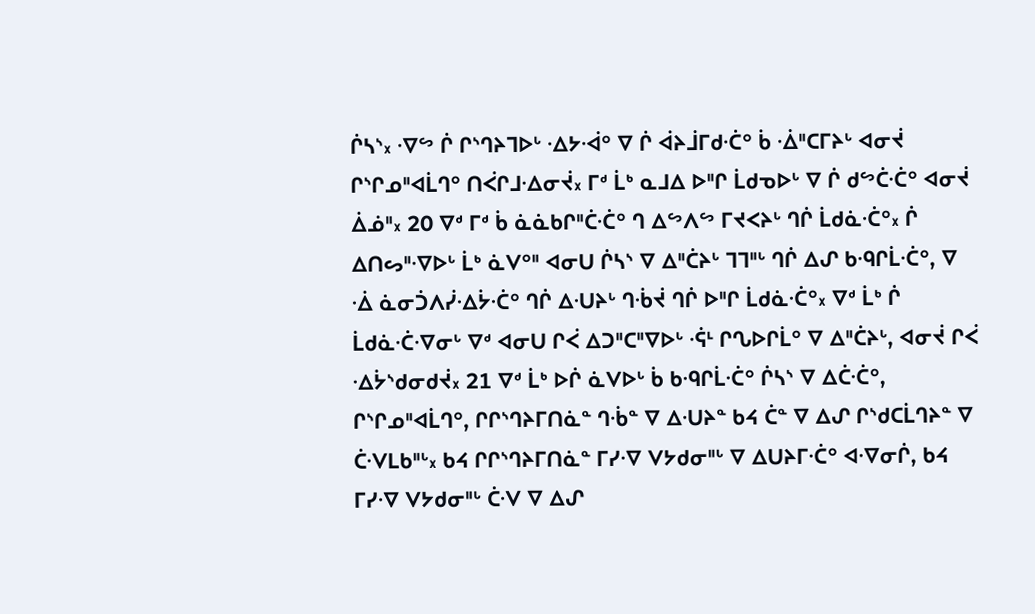ᒌᓴᔅ᙮ ᐌᔥ ᒌ ᒋᔅᒉᔨᒣᐅᒡ ᐎᔭᐙᐤ ᐁ ᒌ ᐋᔨᒨᒥᑯᑣᐤ ᑳ ᐐᐦᑕᒥᔨᒡ ᐊᓂᔫ ᒋᔅᒋᓄᐦᐊᒫᒉᐤ ᑎᐹᒋᒧᐎᓂᔫ᙮ ᒥᒄ ᒫᒃ ᓇᒧᐃ ᐅᐦᒋ ᒫᑯᓀᐅᒡ ᐁ ᒌ ᑯᔥᑖᑣᐤ ᐊᓂᔫ ᐄᓅᐦ᙮ 20 ᐁᒄ ᒥᒄ ᑳ ᓈᓈᑲᒋᐦᑖᑣᐤ ᒉ ᐃᔥᐱᔥ ᒥᔪᐸᔨᒡ ᒉᒌ ᒫᑯᓈᑣᐤ᙮ ᒌ ᐃᑎᔕᐦᐌᐅᒡ ᒫᒃ ᓈᐯᐤᐦ ᐊᓂᑌ ᒌᓴᔅ ᐁ ᐃᐦᑖᔨᒡ ᒣᒣᐦᒡ ᒉᒌ ᐃᔑ ᑲᑴᒋᒫᑣᐤ, ᐁ ᐐ ᓈᓂᑑᐱᓰᐎᔮᑣᐤ ᒉᒌ ᐃᑗᔨᒡ ᒉᒀᔫ ᒉᒌ ᐅᐦᒋ ᒫᑯᓈᑣᐤ᙮ ᐁᒄ ᒫᒃ ᒌ ᒫᑯᓈᑣᐌᓂᒡ ᐁᒄ ᐊᓂᑌ ᒋᐹ ᐃᑐᐦᑕᐦᐁᐅᒡ ᕎᒻ ᒋᔐᐅᒋᒫᐤ ᐁ ᐃᐦᑖᔨᒡ, ᐊᓂᔫ ᒋᐹ ᐎᔮᔅᑯᓂᑯᔫ᙮ 21 ᐁᒄ ᒫᒃ ᐅᒌ ᓈᐯᐅᒡ ᑳ ᑲᑴᒋᒫᑣᐤ ᒌᓴᔅ ᐁ ᐃᑖᑣᐤ, ᒋᔅᒋᓄᐦᐊᒫᒉᐤ, ᒋᒋᔅᒉᔨᒥᑎᓈᓐ ᒉᒀᓐ ᐁ ᐃᑗᔨᓐ ᑲᔦ ᑖᓐ ᐁ ᐃᔑ ᒋᔅᑯᑕᒫᒉᔨᓐ ᐁ ᑖᐺᒪᑲᐦᒡ᙮ ᑲᔦ ᒋᒋᔅᒉᔨᒥᑎᓈᓐ ᒥᓯᐌ ᐯᔭᑯᓂᐦᒡ ᐁ ᐃᑌᔨᒥᑣᐤ ᐊᐌᓂᒌ, ᑲᔦ ᒥᓯᐌ ᐯᔭᑯᓂᐦᒡ ᑖᐺ ᐁ ᐃᔑ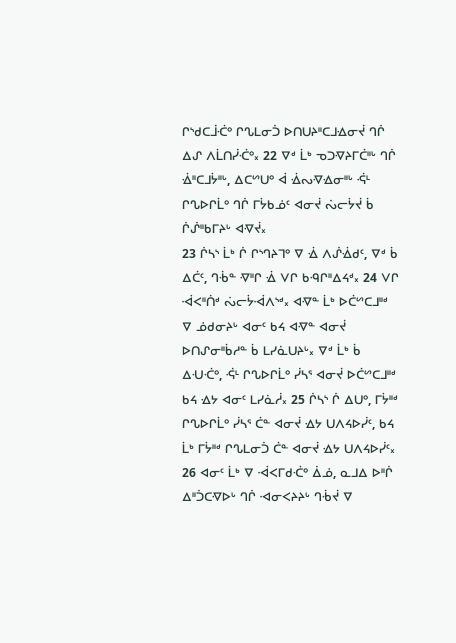ᒋᔅᑯᑕᒨᑣᐤ ᒋᔐᒪᓂᑑ ᐅᑎᑌᔨᐦᑕᒧᐎᓂᔫ ᒉᒌ ᐃᔑ ᐱᒫᑎᓰᑣᐤ᙮ 22 ᐁᒄ ᒫᒃ ᓀᑐᐌᔨᒥᑖᐦᒡ ᒉᒌ ᐐᐦᑕᒧᔮᐦᒡ, ᐃᑕᔥᑌᐤ ᐋ ᐐᔓᐌᐎᓂᐦᒡ ᕎᒻ ᒋᔐᐅᒋᒫᐤ ᒉᒌ ᒥᔮᑲᓅᑦ ᐊᓂᔫ ᔔᓕᔮᔫ ᑳ ᒌᔒᐦᑲᒥᔨᒡ ᐊᐌᔫ᙮
23 ᒌᓴᔅ ᒫᒃ ᒌ ᒋᔅᒉᔨᒣᐤ ᐁ ᐐ ᐱᔒᐐᑯᑦ, ᐁᒄ ᑳ ᐃᑖᑦ, ᒉᒀᓐ ᐌᐦᒋ ᐐ ᐯᒋ ᑲᑴᒋᐦᐃᔦᒄ᙮ 24 ᐯᒋ ᐙᐸᐦᑏᒄ ᔔᓕᔮᐙᐱᔅᒄ᙮ ᐊᐌᓐ ᒫᒃ ᐅᑖᔥᑕᒧᐦᒄ ᐁ ᓅᑯᓂᔨᒡ ᐊᓂᑦ ᑲᔦ ᐊᐌᓐ ᐊᓂᔫ ᐅᑎᔑᓂᐦᑳᓱᓐ ᑳ ᒪᓯᓈᑌᔨᒡ᙮ ᐁᒄ ᒫᒃ ᑳ ᐃᑗᑣᐤ, ᕎᒻ ᒋᔐᐅᒋᒫᐤ ᓰᓴᕐ ᐊᓂᔫ ᐅᑖᔥᑕᒧᐦᒄ ᑲᔦ ᐎᔭ ᐊᓂᑦ ᒪᓯᓈᓲ᙮ 25 ᒌᓴᔅ ᒌ ᐃᑌᐤ, ᒥᔮᐦᒄ ᒋᔐᐅᒋᒫᐤ ᓰᓴᕐ ᑖᓐ ᐊᓂᔫ ᐎᔭ ᑌᐱᔦᐅᓰᑦ, ᑲᔦ ᒫᒃ ᒥᔮᐦᒄ ᒋᔐᒪᓂᑑ ᑖᓐ ᐊᓂᔫ ᐎᔭ ᑌᐱᔦᐅᓰᑦ᙮ 26 ᐊᓂᑦ ᒫᒃ ᐁ ᐙᐸᒥᑯᑣᐤ ᐄᓅ, ᓇᒧᐃ ᐅᐦᒌ ᐃᐦᑑᑕᐌᐅᒡ ᒉᒌ ᐗᓂᐸᔨᔨᒡ ᒉᒀᔫ ᐁ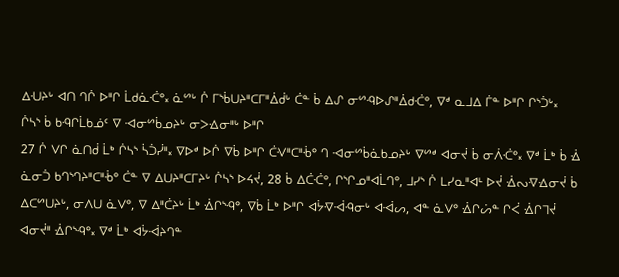ᐃᑗᔨᒡ ᐊᑎ ᒉᒌ ᐅᐦᒋ ᒫᑯᓈᑣᐤ᙮ ᓈᔥᒡ ᒌ ᒥᔅᑳᑌᔨᐦᑕᒥᐦᐄᑰᒡ ᑖᓐ ᑳ ᐃᔑ ᓂᔥᑴᐅᔑᐦᐄᑯᑣᐤ, ᐁᒄ ᓇᒧᐃ ᒦᓐ ᐅᐦᒋ ᒋᔅᑑᒡ᙮
ᒌᓴᔅ ᑳ ᑲᑴᒋᒫᑲᓅᑦ ᐁ ᐗᓂᔥᑳᓄᔨᒡ ᓂᐳᐎᓂᐦᒡ ᐅᐦᒋ
27 ᒌ ᐯᒋ ᓈᑎᑰ ᒫᒃ ᒌᓴᔅ ᓵᑑᓰᐦ᙮ ᐁᐅᒄ ᐅᒌ ᐁᑳ ᐅᐦᒋ ᑖᐺᐦᑕᐦᒀᐤ ᒉ ᐗᓂᔥᑳᓈᑲᓄᔨᒡ ᐁᔥᒄ ᐊᓂᔫ ᑳ ᓂᐲᑣᐤ᙮ ᐁᒄ ᒫᒃ ᑳ ᐐ ᓈᓂᑑ ᑲᒉᔅᒉᔨᐦᑕᐦᒀᐤ ᑖᓐ ᐁ ᐃᑌᔨᐦᑕᒥᔨᒡ ᒌᓴᔅ ᐅᔦᔫ, 28 ᑳ ᐃᑖᑣᐤ, ᒋᔅᒋᓄᐦᐊᒫᒉᐤ, ᒧᓯᔅ ᒌ ᒪᓯᓇᐦᐊᒻ ᐅᔫ ᐐᔓᐌᐎᓂᔫ ᑳ ᐃᑕᔥᑌᔨᒡ, ᓂᐱᑌ ᓈᐯᐤ, ᐁ ᐃᐦᑖᔨᒡ ᒫᒃ ᐐᒋᔅᑴᐤ, ᐁᑳ ᒫᒃ ᐅᐦᒋ ᐊᔮᐌᐙᑴᓂᒡ ᐊᐙᔕ, ᐊᓐ ᓈᐯᐤ ᐐᒋᔖᓐ ᒋᐹ ᐐᒋᒣᔫ ᐊᓂᔫᐦ ᐐᒋᔅᑴᐤ᙮ ᐁᒄ ᒫᒃ ᐊᔮᐙᔨᒉᓐ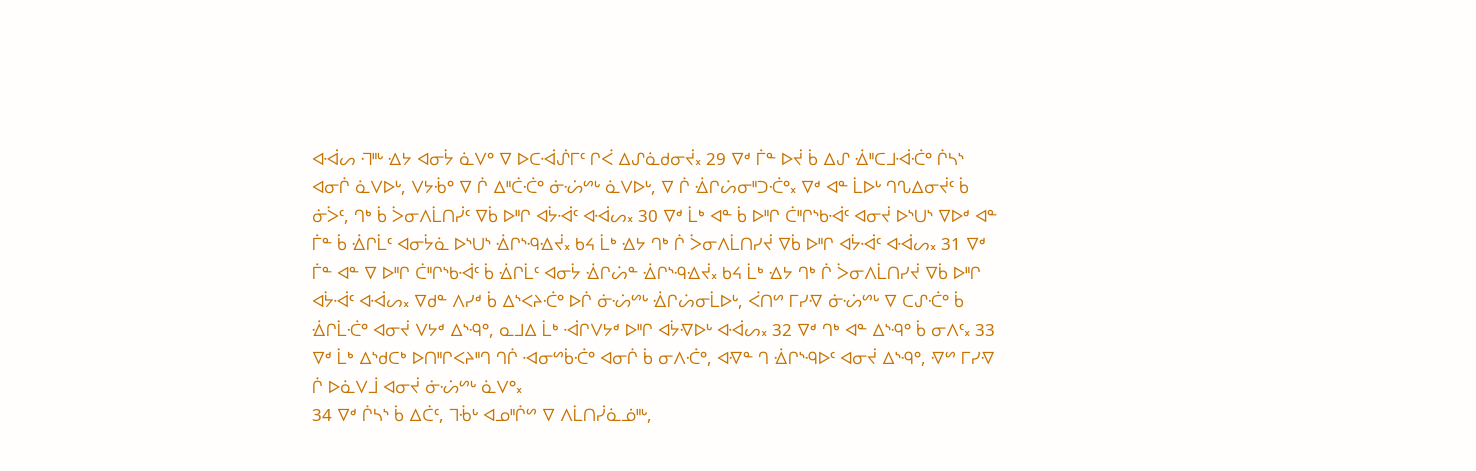ᐊᐙᔕ ᒬᐦᒡ ᐎᔭ ᐊᓂᔮ ᓈᐯᐤ ᐁ ᐅᑕᐙᔒᒥᑦ ᒋᐹ ᐃᔑᓈᑯᓂᔫ᙮ 29 ᐁᒄ ᒦᓐ ᐅᔫ ᑳ ᐃᔑ ᐐᐦᑕᒧᐙᑣᐤ ᒌᓴᔅ ᐊᓂᒌ ᓈᐯᐅᒡ, ᐯᔭᒀᐤ ᐁ ᒌ ᐃᐦᑖᑣᐤ ᓃᔣᔥᒡ ᓈᐯᐅᒡ, ᐁ ᒌ ᐐᒋᔖᓂᐦᑐᑣᐤ᙮ ᐁᒄ ᐊᓐ ᒫᐅᒡ ᒉᔐᐃᓂᔫᑦ ᑳ ᓃᐴᑦ, ᒉᒃ ᑳ ᐴᓂᐱᒫᑎᓰᑦ ᐁᑳ ᐅᐦᒋ ᐊᔮᐙᑦ ᐊᐙᔕ᙮ 30 ᐁᒄ ᒫᒃ ᐊᓐ ᑳ ᐅᐦᒋ ᑖᐦᒋᔅᑲᐙᑦ ᐊᓂᔫ ᐅᔅᑌᔅ ᐁᐅᒄ ᐊᓐ ᒦᓐ ᑳ ᐐᒋᒫᑦ ᐊᓂᔮᓈ ᐅᔅᑌᔅ ᐐᒋᔅᑴᐎᔫ᙮ ᑲᔦ ᒫᒃ ᐎᔭ ᒉᒃ ᒌ ᐴᓂᐱᒫᑎᓯᔫ ᐁᑳ ᐅᐦᒋ ᐊᔮᐙᑦ ᐊᐙᔕ᙮ 31 ᐁᒄ ᒦᓐ ᐊᓐ ᐁ ᐅᐦᒋ ᑖᐦᒋᔅᑲᐙᑦ ᑳ ᐐᒋᒫᑦ ᐊᓂᔮ ᐐᒋᔖᓐ ᐐᒋᔅᑴᐎᔫ᙮ ᑲᔦ ᒫᒃ ᐎᔭ ᒉᒃ ᒌ ᐴᓂᐱᒫᑎᓯᔫ ᐁᑳ ᐅᐦᒋ ᐊᔮᐙᑦ ᐊᐙᔕ᙮ ᐁᑯᓐ ᐱᓯᒄ ᑳ ᐃᔅᐸᔨᑣᐤ ᐅᒌ ᓃᔣᔥᒡ ᐐᒋᔖᓂᒫᐅᒡ, ᐹᑎᔥ ᒥᓯᐌ ᓃᔣᔥᒡ ᐁ ᑕᔑᑣᐤ ᑳ ᐐᒋᒫᑣᐤ ᐊᓂᔫ ᐯᔭᒄ ᐃᔅᑴᐤ, ᓇᒧᐃ ᒫᒃ ᐙᒋᐯᔭᒄ ᐅᐦᒋ ᐊᔮᐌᐅᒡ ᐊᐙᔕ᙮ 32 ᐁᒄ ᒉᒃ ᐊᓐ ᐃᔅᑴᐤ ᑳ ᓂᐱᑦ᙮ 33 ᐁᒄ ᒫᒃ ᐃᔅᑯᑕᒃ ᐅᑎᐦᒋᐸᔨᐦᒉ ᒉᒌ ᐗᓂᔥᑳᑣᐤ ᐊᓂᒌ ᑳ ᓂᐱᑣᐤ, ᐊᐌᓐ ᒉ ᐐᒋᔅᑴᐅᑦ ᐊᓂᔫ ᐃᔅᑴᐤ, ᐌᔥ ᒥᓯᐌ ᒌ ᐅᓈᐯᒨ ᐊᓂᔫ ᓃᔣᔥᒡ ᓈᐯᐤ᙮
34 ᐁᒄ ᒌᓴᔅ ᑳ ᐃᑖᑦ, ᒣᒀᒡ ᐊᓄᐦᒌᔥ ᐁ ᐱᒫᑎᓰᓈᓅᐦᒡ,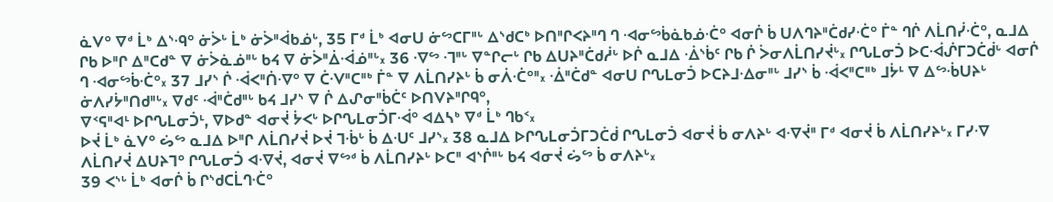ᓈᐯᐤ ᐁᒄ ᒫᒃ ᐃᔅᑴᐤ ᓃᐴᒡ ᒫᒃ ᓃᐴᐦᐋᑲᓅᒡ, 35 ᒥᒄ ᒫᒃ ᐊᓂᑌ ᓃᔥᑕᒥᐦᒡ ᐃᔅᑯᑕᒃ ᐅᑎᐦᒋᐸᔨᐦᒉ ᒉ ᐗᓂᔥᑳᓈᑲᓅᑣᐤ ᐊᓂᒌ ᑳ ᑌᐱᒉᔨᐦᑖᑯᓯᑣᐤ ᒦᓐ ᒉᒌ ᐱᒫᑎᓰᑣᐤ, ᓇᒧᐃ ᒋᑲ ᐅᐦᒋ ᐃᐦᑕᑯᓐ ᐁ ᓃᐴᓈᓅᐦᒡ ᑲᔦ ᐁ ᓃᐴᐦᐄᐙᓅᐦᒡ᙮ 36 ᐌᔥ ᒬᐦᒡ ᐁᓐᒋᓕᒡ ᒋᑲ ᐃᑌᔨᐦᑖᑯᓲᒡ ᐅᒌ ᓇᒧᐃ ᐐᔅᑳᑦ ᒋᑲ ᒌ ᐴᓂᐱᒫᑎᓯᔫᒡ᙮ ᒋᔐᒪᓂᑑ ᐅᑕᐙᔒᒥᑐᑖᑰᒡ ᐊᓂᒌ ᒉ ᐗᓂᔥᑳᑣᐤ᙮ 37 ᒧᓯᔅ ᒌ ᐙᐸᐦᑏᐌᐤ ᐁ ᑖᐺᐦᑕᐦᒃ ᒦᓐ ᐁ ᐱᒫᑎᓯᔨᒡ ᑳ ᓂᐲᑣᐤᐦ᙮ ᐐᐦᑖᑯᓐ ᐊᓂᑌ ᒋᔐᒪᓂᑑ ᐅᑕᔨᒧᐎᓂᐦᒡ ᒧᓯᔅ ᑳ ᐙᐸᐦᑕᐦᒃ ᒧᔮᒻ ᐁ ᐃᔥᒀᑌᔨᒡ ᓃᐱᓯᔮᐦᑎᑯᐦᒡ᙮ ᐁᑯᑦ ᐙᐦᑖᑯᐦᒡ ᑲᔦ ᒧᓯᔅ ᐁ ᒌ ᐃᔑᓂᐦᑳᑖᑦ ᐅᑎᐯᔨᐦᒋᑫᐤ,
ᐁᑉᕋᐦᐊᒻ ᐅᒋᔐᒪᓂᑑᒻ, ᐁᐅᑯᓐ ᐊᓂᔫ ᔮᐸᒡ ᐅᒋᔐᒪᓂᑑᒥᐙᐤ ᐊᐃᓴᒃ ᐁᒄ ᒫᒃ ᒉᑲᑉ᙮
ᐅᔫ ᒫᒃ ᓈᐯᐤ ᔖᔥ ᓇᒧᐃ ᐅᐦᒋ ᐱᒫᑎᓯᔫ ᐅᔫ ᒣᒀᒡ ᑳ ᐃᑗᑦ ᒧᓯᔅ᙮ 38 ᓇᒧᐃ ᐅᒋᔐᒪᓂᑑᒥᑐᑖᑰ ᒋᔐᒪᓂᑑ ᐊᓂᔫ ᑳ ᓂᐱᔨᒡ ᐊᐌᔫᐦ ᒥᒄ ᐊᓂᔫ ᑳ ᐱᒫᑎᓯᔨᒡ᙮ ᒥᓯᐌ ᐱᒫᑎᓯᔫ ᐃᑌᔨᒣᐤ ᒋᔐᒪᓂᑑ ᐊᐌᔫ, ᐊᓂᔫ ᐁᔥᒄ ᑳ ᐱᒫᑎᓯᔨᒡ ᐅᑕᐦ ᐊᔅᒌᐦᒡ ᑲᔦ ᐊᓂᔫ ᔖᔥ ᑳ ᓂᐱᔨᒡ᙮
39 ᐸᔅᒡ ᒫᒃ ᐊᓂᒌ ᑳ ᒋᔅᑯᑕᒫᒉᑣᐤ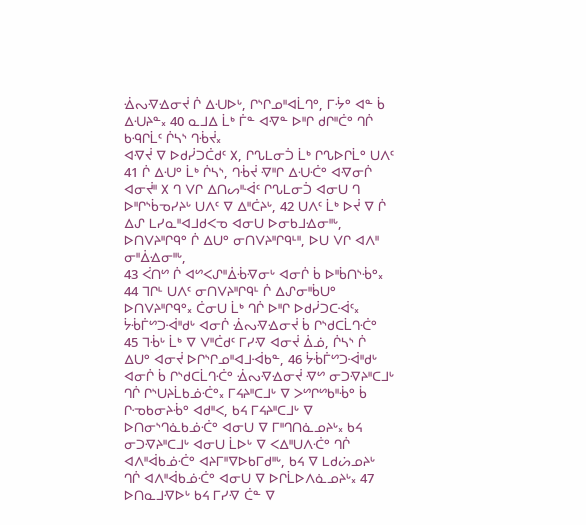ᐐᔓᐌᐎᓂᔫ ᒌ ᐃᑗᐅᒡ, ᒋᔅᒋᓄᐦᐊᒫᒉᐤ, ᒥᔻᐤ ᐊᓐ ᑳ ᐃᑗᔨᓐ᙮ 40 ᓇᒧᐃ ᒫᒃ ᒦᓐ ᐊᐌᓐ ᐅᐦᒋ ᑯᒋᐦᑖᐤ ᒉᒌ ᑲᑴᒋᒫᑦ ᒌᓴᔅ ᒉᒀᔫ᙮
ᐊᐌᔫ ᐁ ᐅᑯᓰᑐᑖᑯᑦ ᙭, ᒋᔐᒪᓂᑑ ᒫᒃ ᒋᔐᐅᒋᒫᐤ ᑌᐱᑦ
41 ᒌ ᐃᑗᐤ ᒫᒃ ᒌᓴᔅ, ᒉᒀᔫ ᐌᐦᒋ ᐃᑗᑣᐤ ᐊᐌᓂᒌ ᐊᓂᔫᐦ ᙭ ᒉ ᐯᒋ ᐃᑎᔕᐦᐙᑦ ᒋᔐᒪᓂᑑ ᐊᓂᑌ ᒉ ᐅᐦᒋᔅᑳᓀᓯᔨᒡ ᑌᐱᑦ ᐁ ᐃᐦᑖᔨᒡ, 42 ᑌᐱᑦ ᒫᒃ ᐅᔫ ᐁ ᒌ ᐃᔑ ᒪᓯᓇᐦᐊᒧᑯᐸᓀ ᐊᓂᑌ ᐅᓂᑲᒧᐎᓂᐦᒡ,
ᐅᑎᐯᔨᐦᒋᑫᐤ ᒌ ᐃᑌᐤ ᓂᑎᐯᔨᐦᒋᑫᒻᐦ, ᐅᑌ ᐯᒋ ᐊᐱᐦ ᓂᐦᐄᐎᓂᐦᒡ,
43 ᐹᑎᔥ ᒌ ᐊᔥᐸᔑᐦᐄᒀᐌᓂᒡ ᐊᓂᒌ ᑳ ᐅᐦᑳᑎᔅᒀᐤ᙮
44 ᒣᒋᒻ ᑌᐱᑦ ᓂᑎᐯᔨᐦᒋᑫᒻ ᒌ ᐃᔑᓂᐦᑳᑌᐤ ᐅᑎᐯᔨᐦᒋᑫᐤ᙮ ᑖᓂᑌ ᒫᒃ ᒉᒌ ᐅᐦᒋ ᐅᑯᓰᑐᑕᐙᑦ᙮
ᔮᒀᒦᔥᑐᐙᐦᑯᒡ ᐊᓂᒌ ᐐᔓᐌᐎᓂᔫ ᑳ ᒋᔅᑯᑕᒫᒉᑣᐤ
45 ᒣᒀᒡ ᒫᒃ ᐁ ᐯᐦᑖᑯᑦ ᒥᓯᐌ ᐊᓂᔫ ᐄᓅ, ᒌᓴᔅ ᒌ ᐃᑌᐤ ᐊᓂᔫ ᐅᒋᔅᒋᓄᐦᐊᒧᐙᑲᓐ, 46 ᔮᒀᒦᔥᑐᐙᐦᑯᒡ ᐊᓂᒌ ᑳ ᒋᔅᑯᑕᒫᒉᑣᐤ ᐐᔓᐌᐎᓂᔫ ᐌᔥ ᓂᑐᐌᔨᐦᑕᒧᒡ ᒉᒌ ᒋᔅᑌᔨᒫᑲᓅᑣᐤ᙮ ᒥᔦᔨᐦᑕᒧᒡ ᐁ ᐳᔥᒋᔥᑲᐦᒀᐤ ᑳ ᒋᓉᑲᓂᔨᒀᐤ ᐊᑯᐦᐸ, ᑲᔦ ᒥᔦᔨᐦᑕᒧᒡ ᐁ ᐅᑎᓂᔅᒉᓈᑲᓅᑣᐤ ᐊᓂᑌ ᐁ ᒥᐦᒉᑎᓈᓄᔨᒡ᙮ ᑲᔦ ᓂᑐᐌᔨᐦᑕᒧᒡ ᐊᓂᑌ ᒫᐅᒡ ᐁ ᐸᐃᐦᑌᐱᑣᐤ ᒉᒌ ᐊᐱᐦᐋᑲᓅᑣᐤ ᐊᔨᒥᐦᐁᐅᑲᒥᑯᐦᒡ, ᑲᔦ ᐁ ᒪᑯᔖᓄᔨᒡ ᒉᒌ ᐊᐱᐦᐋᑲᓅᑣᐤ ᐊᓂᑌ ᐁ ᐅᒋᒫᐅᐱᓈᓄᔨᒡ᙮ 47 ᐅᑎᓇᒧᐌᐅᒡ ᑲᔦ ᒥᓯᐌ ᑖᓐ ᐁ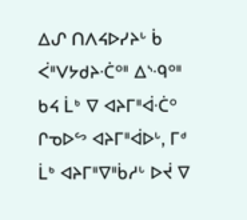ᐃᔑ ᑎᐱᔦᐅᓯᔨᒡ ᑳ ᐹᐦᐯᔭᑯᔨᑣᐤᐦ ᐃᔅᑴᐤᐦ ᑲᔦ ᒫᒃ ᐁ ᐊᔨᒥᐦᐋᑣᐤ ᒋᓀᐅᔥ ᐊᔨᒥᐦᐋᐅᒡ, ᒥᒄ ᒫᒃ ᐊᔨᒥᐦᐁᐦᑳᓱᒡ ᐅᔫ ᐁ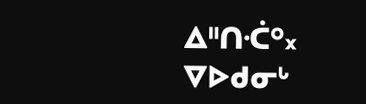ᐃᐦᑎᑣᐤ᙮ ᐁᐅᑯᓂᒡ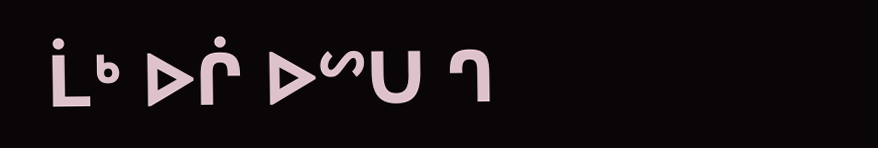ᒫᒃ ᐅᒌ ᐅᔥᑌ ᒉ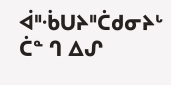ᐋᐦᒀᑌᔨᐦᑖᑯᓂᔨᒡ ᑖᓐ ᒉ ᐃᔑ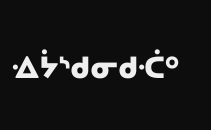ᐎᔮᔅᑯᓂᑯᑣᐤ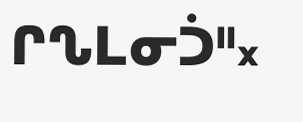ᒋᔐᒪᓂᑑᐦ᙮